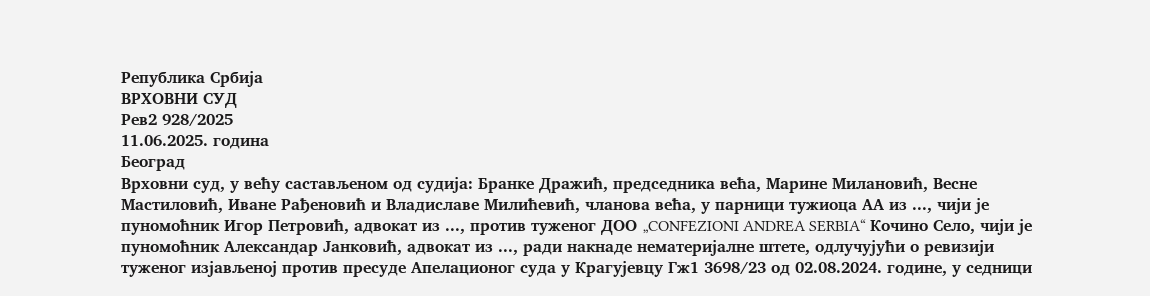Република Србија
ВРХОВНИ СУД
Рев2 928/2025
11.06.2025. година
Београд
Врховни суд, у већу састављеном од судија: Бранке Дражић, председника већа, Марине Милановић, Весне Мастиловић, Иване Рађеновић и Владиславе Милићевић, чланова већа, у парници тужиоца АА из ..., чији је пуномоћник Игор Петровић, адвокат из ..., против туженог ДОО „CONFEZIONI ANDREA SERBIA“ Кочино Село, чији је пуномоћник Александар Јанковић, адвокат из ..., ради накнаде нематеријалне штете, одлучујући о ревизији туженог изјављеној против пресуде Апелационог суда у Крагујевцу Гж1 3698/23 од 02.08.2024. године, у седници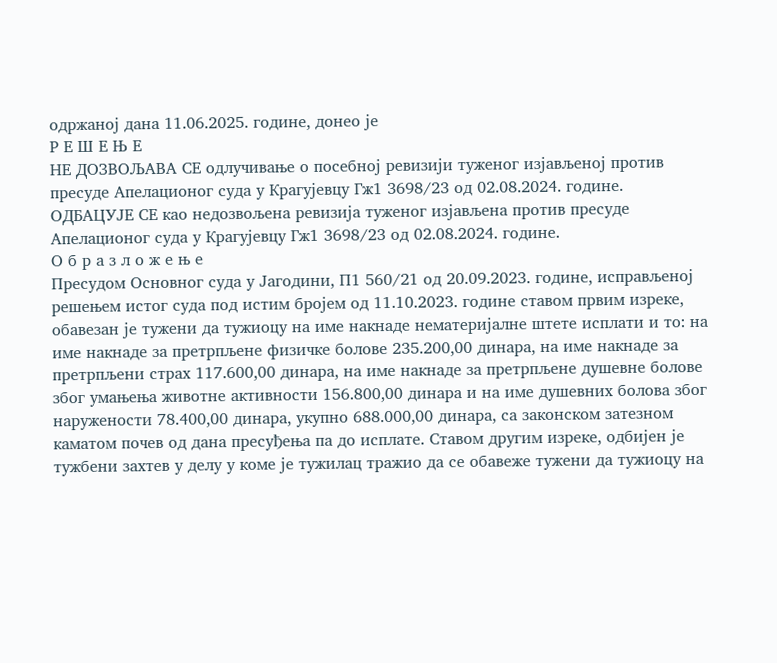одржаној дана 11.06.2025. године, донео је
Р Е Ш Е Њ Е
НЕ ДОЗВОЉАВА СЕ одлучивање о посебној ревизији туженог изјављеној против пресуде Апелационог суда у Крагујевцу Гж1 3698/23 од 02.08.2024. године.
ОДБАЦУЈЕ СЕ као недозвољена ревизија туженог изјављена против пресуде Апелационог суда у Крагујевцу Гж1 3698/23 од 02.08.2024. године.
О б р а з л о ж е њ е
Пресудом Основног суда у Јагодини, П1 560/21 од 20.09.2023. године, исправљеној решењем истог суда под истим бројем од 11.10.2023. године ставом првим изреке, обавезан је тужени да тужиоцу на име накнаде нематеријалне штете исплати и то: на име накнаде за претрпљене физичке болове 235.200,00 динара, на име накнаде за претрпљени страх 117.600,00 динара, на име накнаде за претрпљене душевне болове због умањења животне активности 156.800,00 динара и на име душевних болова због наружености 78.400,00 динара, укупно 688.000,00 динара, са законском затезном каматом почев од дана пресуђења па до исплате. Ставом другим изреке, одбијен је тужбени захтев у делу у коме је тужилац тражио да се обавеже тужени да тужиоцу на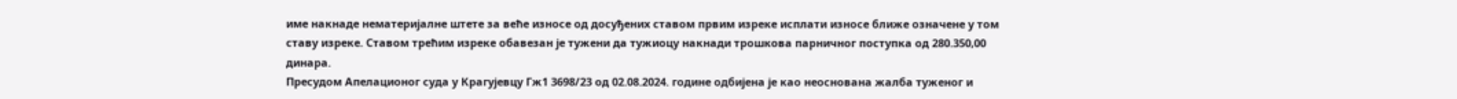име накнаде нематеријалне штете за веће износе од досуђених ставом првим изреке исплати износе ближе означене у том ставу изреке. Ставом трећим изреке обавезан је тужени да тужиоцу накнади трошкова парничног поступка од 280.350,00 динара.
Пресудом Апелационог суда у Крагујевцу Гж1 3698/23 од 02.08.2024. године одбијена је као неоснована жалба туженог и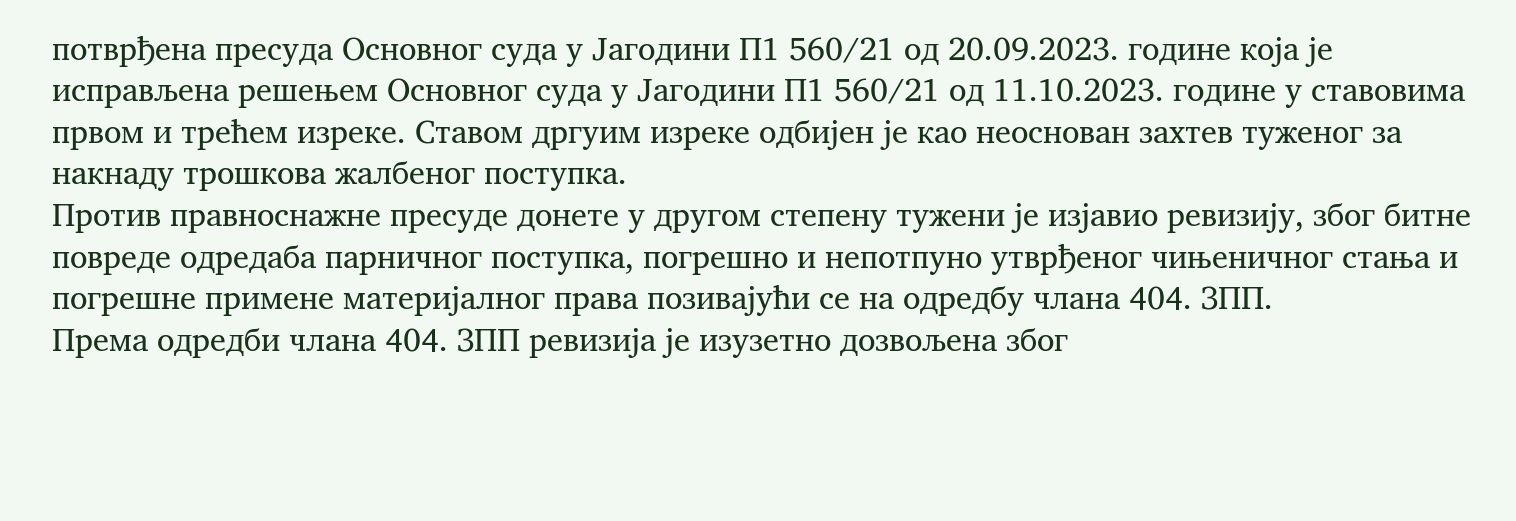потврђена пресуда Основног суда у Јагодини П1 560/21 од 20.09.2023. године која је исправљена решењем Основног суда у Јагодини П1 560/21 од 11.10.2023. године у ставовима првом и трећем изреке. Ставом дргуим изреке одбијен је као неоснован захтев туженог за накнаду трошкова жалбеног поступка.
Против правноснажне пресуде донете у другом степену тужени је изјавио ревизију, због битне повреде одредаба парничног поступка, погрешно и непотпуно утврђеног чињеничног стања и погрешне примене материјалног права позивајући се на одредбу члана 404. ЗПП.
Према одредби члана 404. ЗПП ревизија је изузетно дозвољена због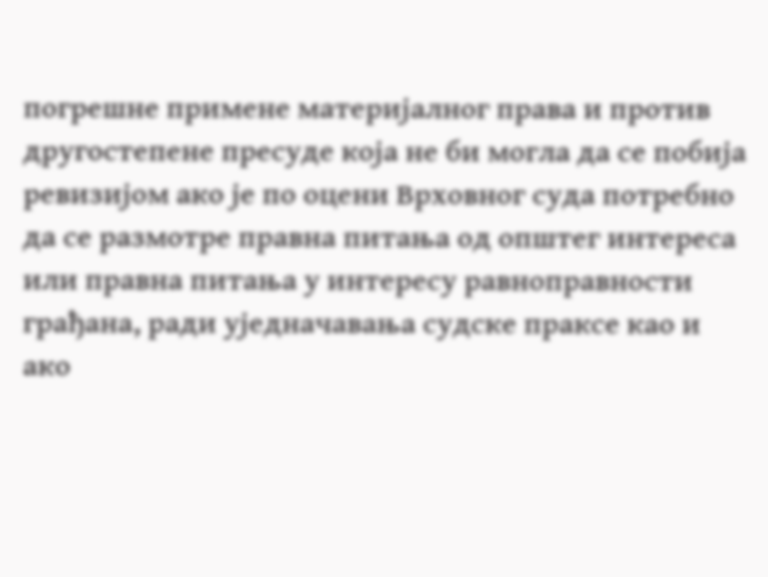погрешне примене материјалног права и против другостепене пресуде која не би могла да се побија ревизијом ако је по оцени Врховног суда потребно да се размотре правна питања од општег интереса или правна питања у интересу равноправности грађана, ради уједначавања судске праксе као и ако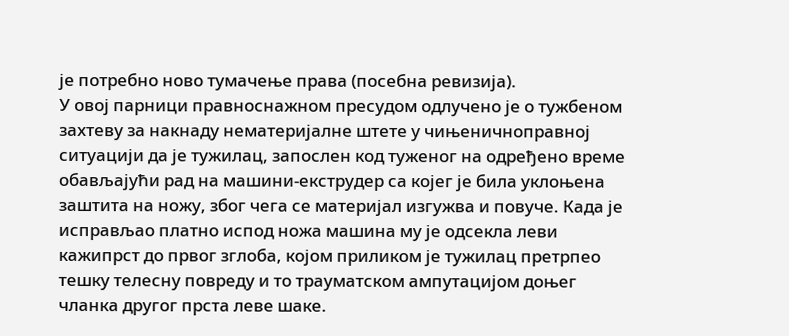је потребно ново тумачење права (посебна ревизија).
У овој парници правноснажном пресудом одлучено је о тужбеном захтеву за накнаду нематеријалне штете у чињеничноправној ситуацији да је тужилац, запослен код туженог на одређено време обављајући рад на машини-екструдер са којег је била уклоњена заштита на ножу, због чега се материјал изгужва и повуче. Када је исправљао платно испод ножа машина му је одсекла леви кажипрст до првог зглоба, којом приликом је тужилац претрпео тешку телесну повреду и то трауматском ампутацијом доњег чланка другог прста леве шаке.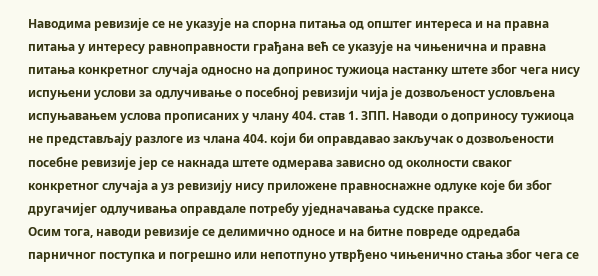Наводима ревизије се не указује на спорна питања од општег интереса и на правна питања у интересу равноправности грађана већ се указује на чињенична и правна питања конкретног случаја односно на допринос тужиоца настанку штете због чега нису испуњени услови за одлучивање о посебној ревизији чија је дозвољеност условљена испуњавањем услова прописаних у члану 404. став 1. ЗПП. Наводи о доприносу тужиоца не представљају разлоге из члана 404. који би оправдавао закључак о дозвољености посебне ревизије јер се накнада штете одмерава зависно од околности сваког конкретног случаја а уз ревизију нису приложене правноснажне одлуке које би због другачијег одлучивања оправдале потребу уједначавања судске праксе.
Осим тога, наводи ревизије се делимично односе и на битне повреде одредаба парничног поступка и погрешно или непотпуно утврђено чињенично стања због чега се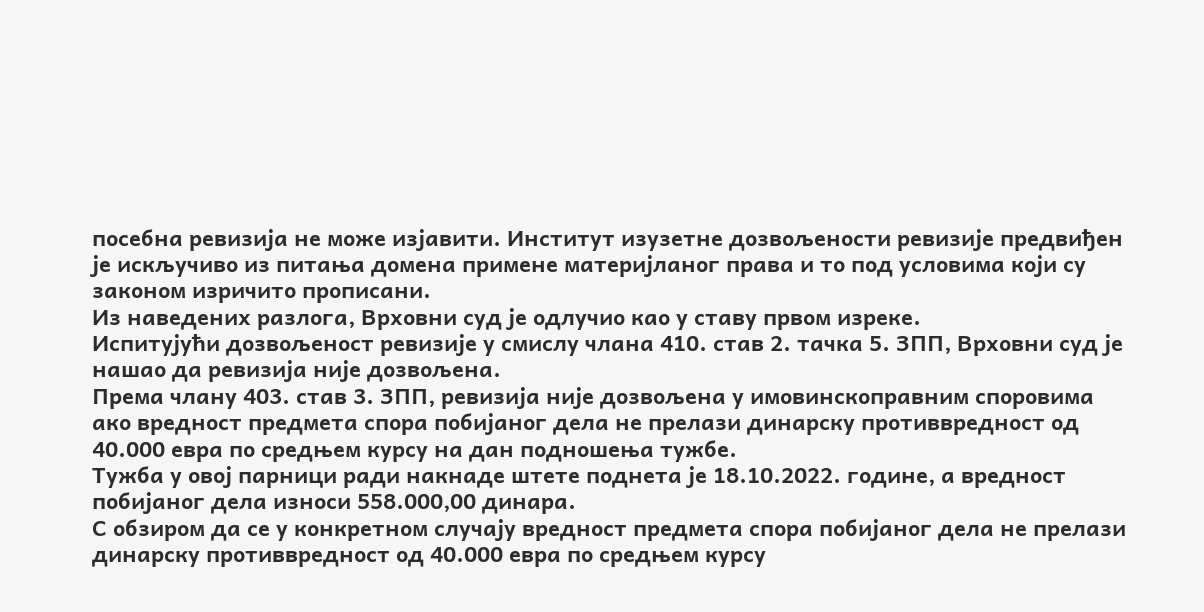посебна ревизија не може изјавити. Институт изузетне дозвољености ревизије предвиђен је искључиво из питања домена примене материјланог права и то под условима који су законом изричито прописани.
Из наведених разлога, Врховни суд је одлучио као у ставу првом изреке.
Испитујући дозвољеност ревизије у смислу члана 410. став 2. тачка 5. ЗПП, Врховни суд је нашао да ревизија није дозвољена.
Према члану 403. став 3. ЗПП, ревизија није дозвољена у имовинскоправним споровима ако вредност предмета спора побијаног дела не прелази динарску противвредност од 40.000 евра по средњем курсу на дан подношења тужбе.
Тужба у овој парници ради накнаде штете поднета је 18.10.2022. године, а вредност побијаног дела износи 558.000,00 динара.
С обзиром да се у конкретном случају вредност предмета спора побијаног дела не прелази динарску противвредност од 40.000 евра по средњем курсу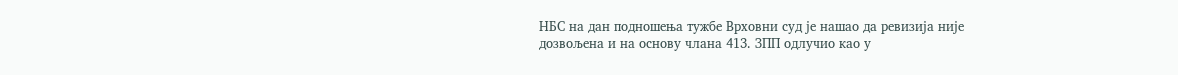НБС на дан подношења тужбе Врховни суд је нашао да ревизија није дозвољена и на основу члана 413. ЗПП одлучио као у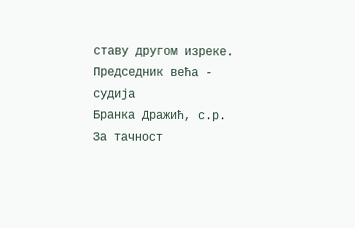ставу другом изреке.
Председник већа - судија
Бранка Дражић, с.р.
За тачност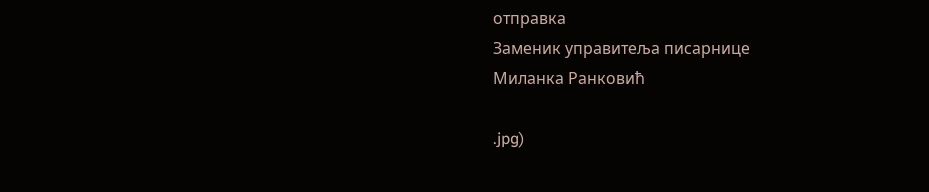отправка
Заменик упрaвитеља писарнице
Миланка Ранковић

.jpg)